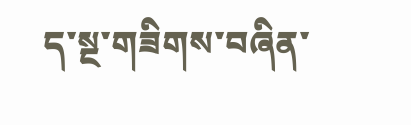ད་སྔ་གཟིགས་བཞིན་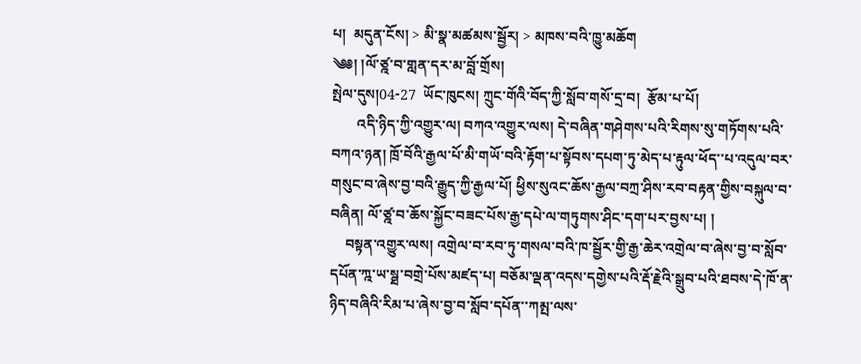པ།  མདུན་ངོས། > མི་སྣ་མཚམས་སྦྱོར། > མཁས་བའི་ཁྱུ་མཆོག
༄༅། །ལོ་ཙྰ་བ་གླན་དར་མ་བློ་གྲོས།
སྤེལ་དུས།04-27  ཡོང་ཁུངས། ཀྲུང་གོའི་བོད་ཀྱི་སློབ་གསོ་དྲ་བ།  རྩོམ་པ་པོ།
       འདི་ཉིད་ཀྱི་འགྱུར་ལ། བཀའ་འགྱུར་ལས། དེ་བཞིན་གཤེགས་པའི་རིགས་སུ་གཏོགས་པའི་བཀའ་ཉན། ཁྲོ་བོའི་རྒྱལ་པོ་མི་གཡོ་བའི་རྟོག་པ་སྟོབས་དཔག་ཏུ་མེད་པ་རྟུལ་ཕོད་་པ་འདུལ་བར་གསུང་བ་ཞེས་བྱ་བའི་རྒྱུད་ཀྱི་རྒྱལ་པོ། ཕྱིས་སུའང་ཆོས་རྒྱལ་བཀྲ་ཤིས་རབ་བརྟན་གྱིས་བསྐུལ་བ་བཞིན། ལོ་ཙྰ་བ་ཆོས་སྐྱོང་བཟང་པོས་རྒྱ་དཔེ་ལ་གཏུགས་ཤིང་དག་པར་བྱས་པ། །
    བསྟན་འགྱུར་ལས། འགྲེལ་བ་རབ་ཏུ་གསལ་བའི་ཁ་སྦྱོར་གྱི་རྒྱ་ཆེར་འགྲེལ་བ་ཞེས་བྱ་བ་སློབ་དཔོན་ཀྰ་ཡ་སྠ་བགྲེ་པོས་མཛད་པ། བཅོམ་ལྡན་འདས་དགྱེས་པའི་རྡོ་རྗེའི་སྒྲུབ་པའི་ཐབས་དེ་ཁོ་ན་ཉིད་བཞིའི་རིམ་པ་ཞེས་བྱ་བ་སློབ་དཔོན་་ཀམྤ་ལས་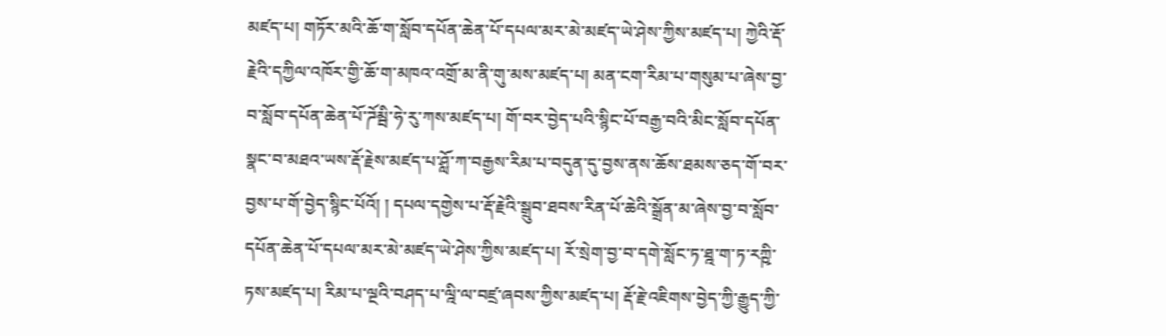མཛད་པ། གཏོར་མའི་ཆོ་ག་སློབ་དཔོན་ཆེན་པོ་དཔལ་མར་མེ་མཛད་ཡེ་ཤེས་ཀྱིས་མཛད་པ། ཀྱེའི་རྡོ་རྗེའི་དཀྱིལ་འཁོར་གྱི་ཆོ་ག་མཁའ་འགྲོ་མ་ནི་གུ་མས་མཛད་པ། མན་ངག་རིམ་པ་གསུམ་པ་ཞེས་བྱ་བ་སློབ་དཔོན་ཆེན་པོ་ཌོམྦི་ཧེ་རུ་ཀས་མཛད་པ། གོ་བར་བྱེད་པའི་སྙིང་པོ་བརྒྱ་བའི་མིང་སློབ་དཔོན་སྣང་བ་མཐའ་ཡས་རྡོ་རྗེས་མཛད་པ་ཤློ་ཀ་བརྒྱས་རིམ་པ་བདུན་དུ་བྱས་ནས་ཆོས་ཐམས་ཅད་གོ་བར་བྱས་པ་གོ་བྱེད་སྙིང་པོའོ། ། དཔལ་དགྱེས་པ་རྡོ་རྗེའི་སྒྲུབ་ཐབས་རིན་པོ་ཆེའི་སྒྲོན་མ་ཞེས་བྱ་བ་སློབ་དཔོན་ཆེན་པོ་དཔལ་མར་མེ་མཛད་ཡེ་ཤེས་ཀྱིས་མཛད་པ། རོ་སྲེག་བྱ་བ་དགེ་སློང་ཏ་ཐྰ་ག་ཏ་རཀྵི་ཏས་མཛད་པ། རིམ་པ་ལྔའི་བཤད་པ་ལྰི་ལ་བཛྲ་ཞབས་ཀྱིས་མཛད་པ། རྡོ་རྗེ་འཇིགས་བྱེད་ཀྱི་རྒྱུད་ཀྱི་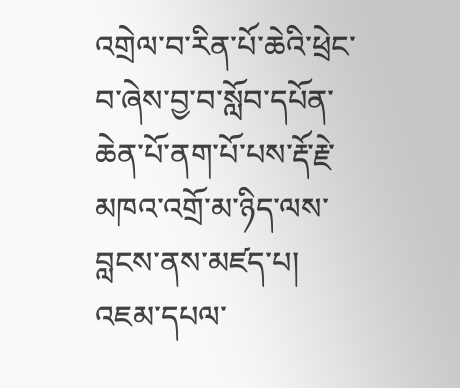འགྲེལ་བ་རིན་པོ་ཆེའི་ཕྲེང་བ་ཞེས་བྱ་བ་སློབ་དཔོན་ཆེན་པོ་ནག་པོ་པས་རྡོ་རྗེ་མཁའ་འགྲོ་མ་ཉིད་ལས་བླངས་ནས་མཛད་པ། འཇམ་དཔལ་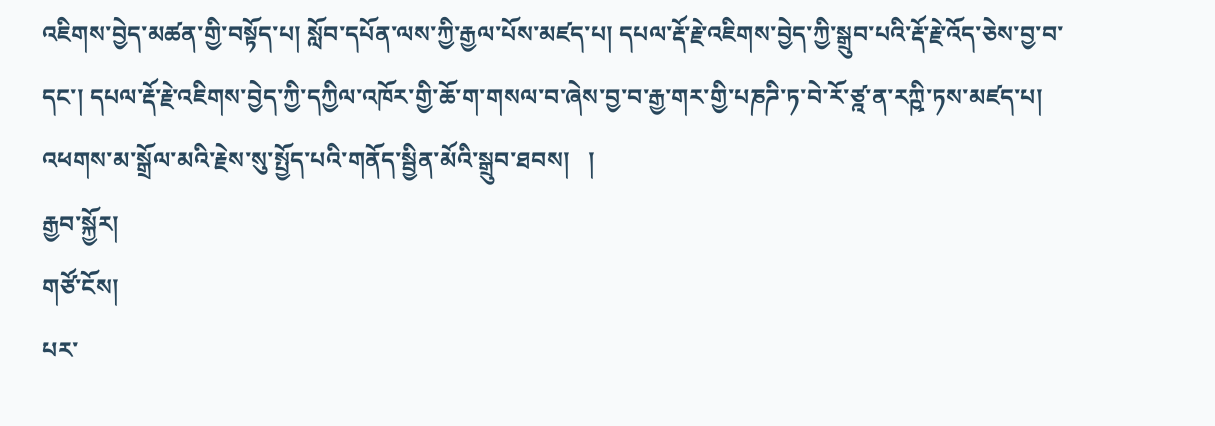འཇིགས་བྱེད་མཚན་གྱི་བསྟོད་པ། སློབ་དཔོན་ལས་ཀྱི་རྒྱལ་པོས་མཛད་པ། དཔལ་རྡོ་རྗེ་འཇིགས་བྱེད་ཀྱི་སྒྲུབ་པའི་རྡོ་རྗེ་འོད་ཅེས་བྱ་བ་དང་། དཔལ་རྡོ་རྗེ་འཇིགས་བྱེད་ཀྱི་དཀྱིལ་འཁོར་གྱི་ཆོ་ག་གསལ་བ་ཞེས་བྱ་བ་རྒྱ་གར་གྱི་པཎཌི་ཏ་བེ་རོ་ཙྰ་ན་རཀྵི་ཏས་མཛད་པ། འཕགས་མ་སྒྲོལ་མའི་རྗེས་སུ་སྤྱོད་པའི་གནོད་སྦྱིན་མོའི་སྒྲུབ་ཐབས།   །
རྒྱབ་སྐྱོར།
གཙོ་ངོས།
པར་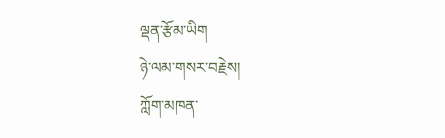ལྡན་རྩོམ་ཡིག
ཉེ་ལམ་གསར་བརྗེས།
ཀློག་མཁན་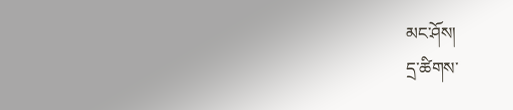མང་ཤོས།
དྲ་ཚིགས་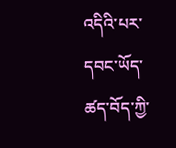འདིའི་པར་དབང་ཡོད་ཚད་བོད་ཀྱི་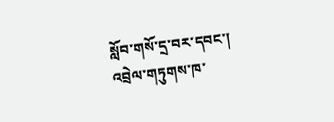སློབ་གསོ་དྲ་བར་དབང་།
འབྲེལ་གཏུགས་ཁ་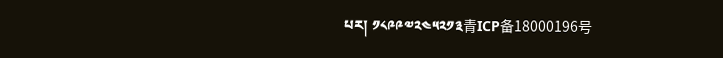པར། ༡༨༩༩༧༢༤༥༢༡༣青ICP备18000196号